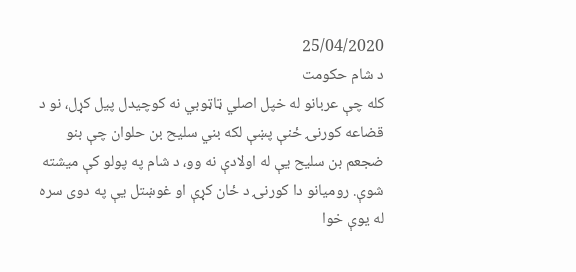25/04/2020
د شام حكومت
كله چې عربانو له خپل اصلي ټاټوبي نه كوچيدل پيل كړل، نو د قضاعه كورنۍ ځنې پښې لكه بني سليح بن حلوان چې بنو ضجعم بن سليح يې له اولادې نه وو، د شام په پولو كې ميشته شوې. روميانو دا كورنۍ د ځان كړې او غوښتل يې په دوى سره له يوې خوا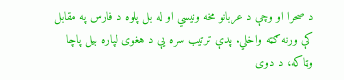د صحرا او وچې د عربانو مخه ونيسي او له بل پلوه د فارس په مقابل كې ورنه ګټه واخلي. پدې ترتيب سره يې د هغوى لپاره بيل پاچا وټاكه، د دوى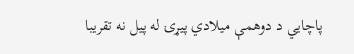پاچايي د دوهمې ميلادي پيړۍ له پيل نه تقريبا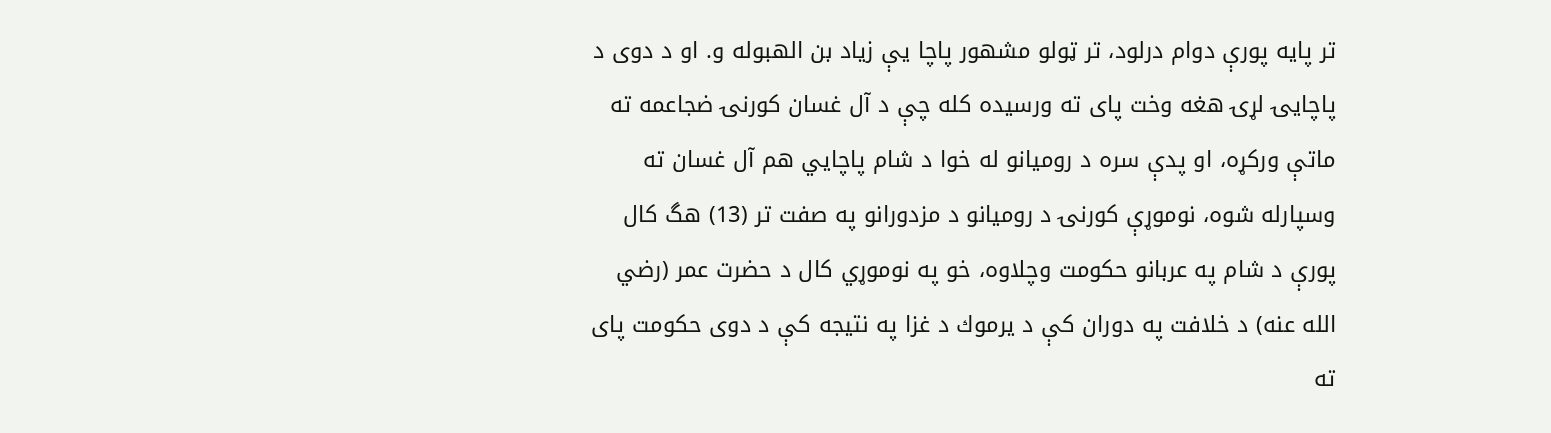تر پايه پورې دوام درلود، تر ټولو مشهور پاچا يې زياد بن الهبوله و. او د دوى د پاچايۍ لړۍ هغه وخت پاى ته ورسيده كله چې د آل غسان كورنۍ ضجاعمه ته ماتې وركړه، او پدې سره د روميانو له خوا د شام پاچايي هم آل غسان ته وسپارله شوه، نوموړې كورنۍ د روميانو د مزدورانو په صفت تر (13) هگ كال پورې د شام په عربانو حكومت وچلاوه، خو په نوموړي كال د حضرت عمر (رضي الله عنه) د خلافت په دوران كې د يرموك د غزا په نتيجه كې د دوى حكومت پاى ته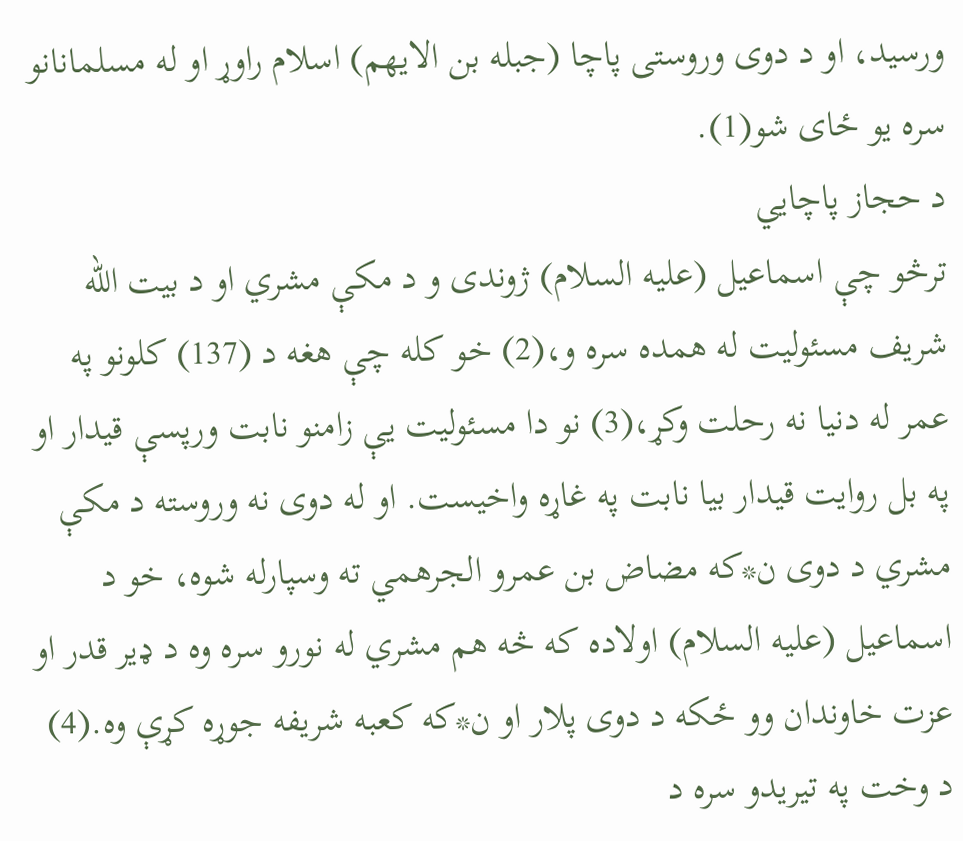ورسيد، او د دوى وروستى پاچا (جبله بن الايهم) اسلام راوړ او له مسلمانانو سره يو ځاى شو(1).
د حجاز پاچايي
ترڅو چې اسماعيل (عليه السلام) ژوندى و د مكې مشري او د بيت الله شريف مسئوليت له همده سره و،(2) خو كله چې هغه د (137) كلونو په عمر له دنيا نه رحلت وكړ،(3) نو دا مسئوليت يې زامنو نابت ورپسې قيدار او په بل روايت قيدار بيا نابت په غاړه واخيست. او له دوى نه وروسته د مكې مشري د دوى ن*كه مضاض بن عمرو الجرهمي ته وسپارله شوه، خو د اسماعيل (عليه السلام) اولاده كه څه هم مشري له نورو سره وه د ډير قدر او عزت خاوندان وو ځكه د دوى پلار او ن*كه كعبه شريفه جوړه كړې وه.(4)
د وخت په تيريدو سره د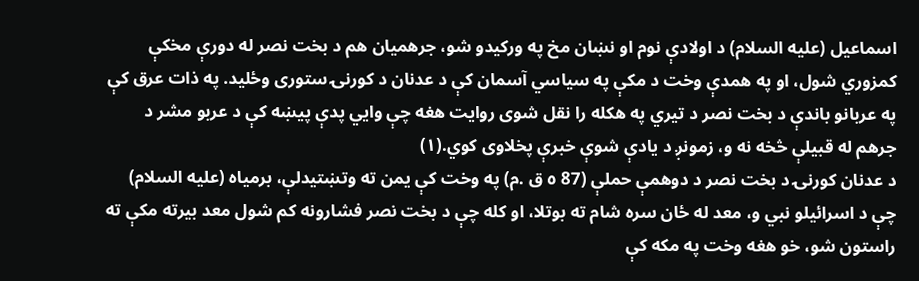اسماعيل (عليه السلام) د اولادې نوم او نښان مخ په وركيدو شو، جرهميان هم د بخت نصر له دورې مخكې كمزوري شول، او په همدې وخت د مكې په سياسي آسمان كې د عدنان د كورنۍ ستورى وځليد. په ذات عرق كې په عربانو باندې د بخت نصر د تيري په هكله را نقل شوى روايت هغه چې وايي پدې پيښه كې د عربو مشر د جرهم له قبيلې څخه نه و، زمونږ د يادې شوې خبرې پخلاوى كوي.(١)
د عدنان كورنۍ د بخت نصر د دوهمې حملې (87 ٥ ق .م) په وخت كې يمن ته وتښتيدلې، برمياه (عليه السلام) چې د اسرائيلو نبي و، معد له ځان سره شام ته بوتلا، او كله چې د بخت نصر فشارونه كم شول معد بيرته مكې ته راستون شو، خو هغه وخت په مكه كې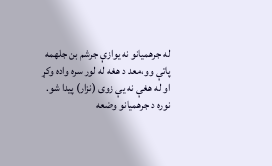له جرهميانو نه يوازې جرشم بن جلهمه پاتې وو،معد د هغه له لور سره واده وكړ او له هغې نه يې زوى (نزار) پيدا شو.
نوره د جرهميانو وضعه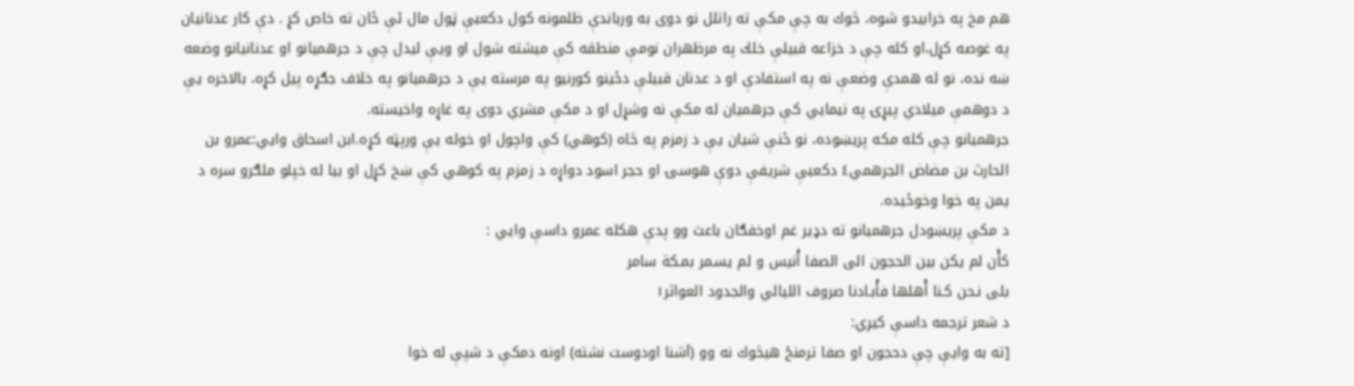هم مخ په خرابيدو شوه، څوك به چې مكې ته راتلل نو دوى به ورباندې ظلمونه كول دكعبې ټول مال ئې ځان ته خاص كړ . دې كار عدنانيان په غوصه كړل،او كله چې د خزاعه قبيلې خلك په مرظهران نومې منطقه كې ميشته شول او ويې ليدل چې د جرهميانو او عدنانيانو وضعه ښه نده، نو له همدې وضعې نه په استفادې او د عدنان قبيلې دځينو كورنيو په مرسته يې د جرهميانو په خلاف جګړه پيل كړه، بالاخره يې د دوهمې ميلادي پيړۍ په نيمايي كې جرهميان له مكې نه وشړل او د مكې مشري دوى په غاړه واخيسته.
جرهميانو چې كله مكه پريښوده، نو ځنې شيان يې د زمزم په څاه (كوهي) كې واچول او خوله يې ورپټه كړه.ابن اسحاق وايي:عمرو بن الحارث بن مضاض الجرهمي٤ دكعبې شريفې دوې هوسۍ او حجر اسود دواړه د زمزم په كوهي كې ښخ كړل او بيا له خپلو ملګرو سره د يمن په خوا وخوځيده.
د مكې پريښودل جرهميانو ته دډير غم اوخفګان باعث وو پدې هكله عمرو داسې وايي :
كأْن لم يكن بين الحجون الى الصفا أْنيس و لم يسـمر بمـكة سامر
بلى نـحن كـنا أْهلها فأْبـادنا صروف الليالي والجدود العواثر١
د شعر ترجمه داسې كيږي:
[ته به وايې چې دحجون او صفا ترمنځ هيڅوك نه وو (آشنا اودوست نشته) اونه دمكې د شپې له خوا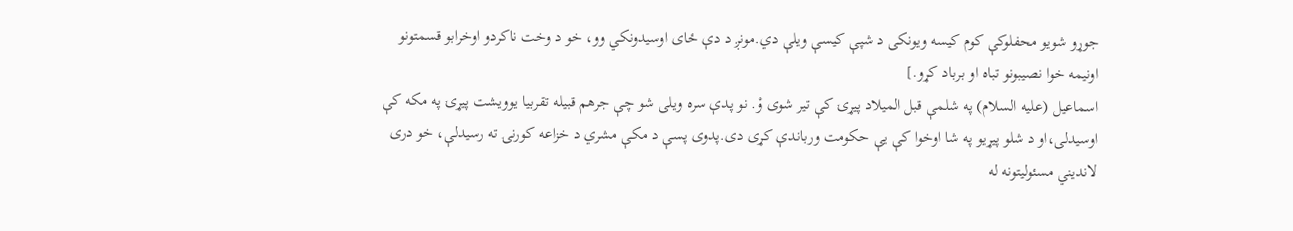جوړو شويو محفلوكې كوم كيسه ويونكى د شپې كيسې ويلې دي.مونږ د دې ځاى اوسيدونكي وو، خو د وخت ناكردو اوخرابو قسمتونو اونيمه خوا نصيبونو تباه او برباد كړو.]
اسماعيل (عليه السلام) په شلمې قبل الميلاد پيړۍ كې تير شوى وْ. نو پدې سره ويلى شو چې جرهم قبيله تقربيا يوويشت پيړۍ په مكه كې اوسيدلى،او د شلو پيړيو په شا اوخوا كې يې حكومت ورباندې كړى دى.پدوى پسې د مكې مشري د خزاعه كورنۍ ته رسيدلې، خو درى لانديني مسئوليتونه له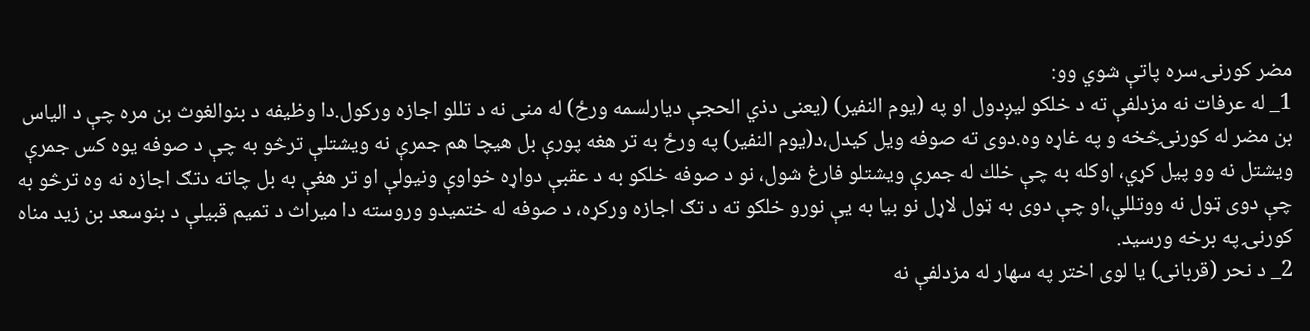مضر كورنۍ سره پاتې شوي وو:
1_ له عرفات نه مزدلفې ته د خلكو ليږدول او په (يوم النفير) (يعنى دذي الحجې ديارلسمه ورځ) له منى نه د تللو اجازه وركول.دا وظيفه د بنوالغوث بن مره چې د الياس بن مضر له كورنۍڅخه و په غاړه وه.دوى ته صوفه ويل كيدل،د(يوم النفير) په ورځ به تر هغه پورې بل هيچا هم جمرې نه ويشتلې ترڅو به چې د صوفه يوه كس جمرې ويشتل نه وو پيل كړي، اوكله به چې خلك له جمرې ويشتلو فارغ شول، نو د صوفه خلكو به د عقبې دواړه خواوې ونيولې او تر هغې به بل چاته دتګ اجازه نه وه ترڅو به چې دوى ټول نه ووتللي،او چې دوى به ټول لاړل نو بيا به يې نورو خلكو ته د تګ اجازه وركړه، د صوفه له ختميدو وروسته دا ميراث د تميم قبيلې د بنوسعد بن زيد مناه كورنۍ په برخه ورسيد.
2_ د نحر (قربانۍ) يا لوى اختر په سهار له مزدلفې نه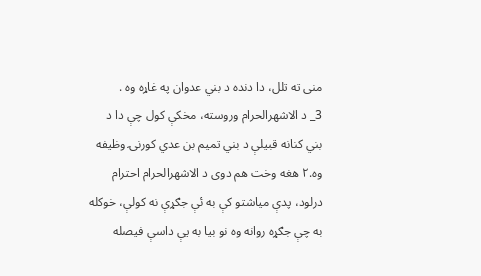منى ته تلل، دا دنده د بني عدوان په غاړه وه .
3_ د الاشهرالحرام وروسته، مخكې كول چې دا د بني كنانه قبيلې د بني تميم بن عدي كورنۍ وظيفه وه.٢ هغه وخت هم دوى د الاشهرالحرام احترام درلود، پدې مياشتو كې به ئې جګړې نه كولې، خوكله به چې جګړه روانه وه نو بيا به يې داسې فيصله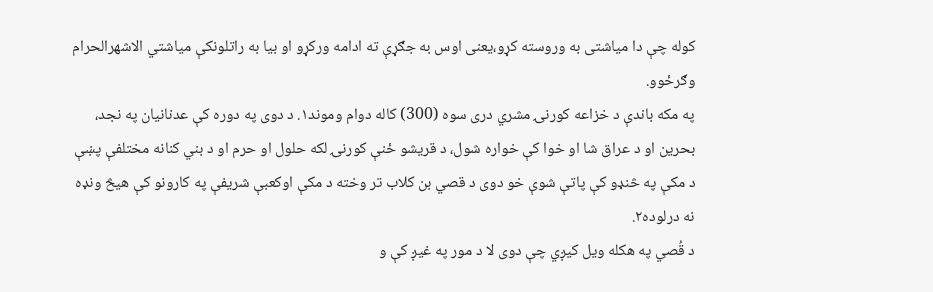كوله چې دا مياشتى به وروسته كړو،يعنى اوس به جګړې ته ادامه وركړو او بيا به راتلونكې مياشتي الاشهرالحرام وګرځوو.
په مكه باندې د خزاعه كورنۍ مشري درى سوه (300) كاله دوام وموند١. د دوى په دوره كې عدنانيان په نجد، بحرين او د عراق شا او خوا كې خواره شول، د قريشو ځنې كورنۍ لكه حلول او حرم او د بني كنانه مختلفې پښې د مكې په څنډو كې پاتې شوې خو دوى د قصي بن كلاب تر وخته د مكې اوكعبې شريفې په كارونو كې هيڅ ونډه نه درلوده٢.
د قُصي په هكله ويل كيږي چې دوى لا د مور په غيږ كې و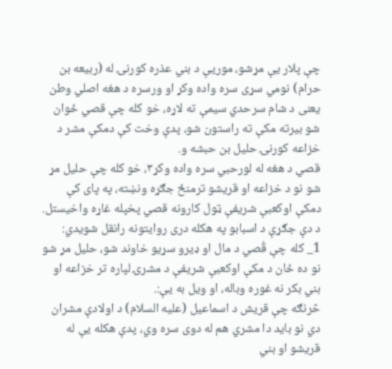چې پلار يې مړشو، موريې د بني عذره كورنۍ له (ربيعه بن حرام) نومي سړى سره واده وكړ او ورسره د هغه اصلي وطن يعنى د شام سرحدي سيمې ته لاړه، خو كله چې قصي ځوان شو بيرته مكې ته راستون شو، پدې وخت كې دمكې مشر د خزاعه كورنۍ حليل بن حبشه و.
قصي د هغه له لورحبي سره واده وكړ٣، خو كله چې حليل مړ شو نو د خزاعه او قريشو ترمنځ جګړه ونښته، په پاى كې دمكې اوكعبې شريفې ټول كارونه قصي پخپله غاړه واخيستل.
د دې جګړې د اسبابو په هكله درى روايتونه رانقل شويدي:
1_ كله چې قُصي د مال او ډيرو سړيو خاوند شو، حليل مړ شو نو ده ځان د مكې اوكعبې شريفې د مشرۍ لپاره تر خزاعه او بني بكر نه غوره وباله، او ويل به يې:.
څرنګه چې قريش د اسماعيل (عليه السلام) د اولادې مشران دي نو بايد دا مشري هم له دوى سره وي، پدې هكله يې له قريشو او بني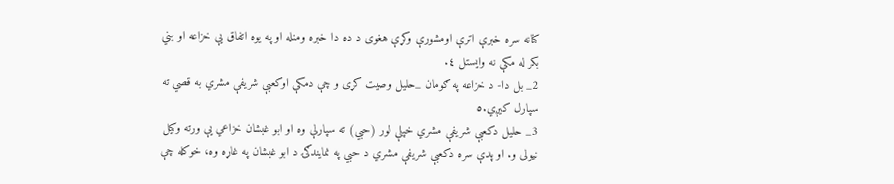كنانه سره خبرې اترې اومشورې وكړې هغوى د ده دا خبره ومنله او په يوه اتفاق يې خزاعه او بني بكر له مكې نه وايستل ٤.
2_ بل دا- د خزاعه په ګومان _حليل وصيت كړى و چې دمكې اوكعبې شريفې مشري به قصي ته سپارل كيږي.٥
3_ حليل دكعبې شريفې مشري خپلې لور (حبي) ته سپارلې وه او ابو غبشان خزاعي يې ورته وكيل نيولى و. او پدې سره دكعبې شريفې مشري د حبي په نمايندګۍ د ابو غبشان په غاړه وه، خوكله چې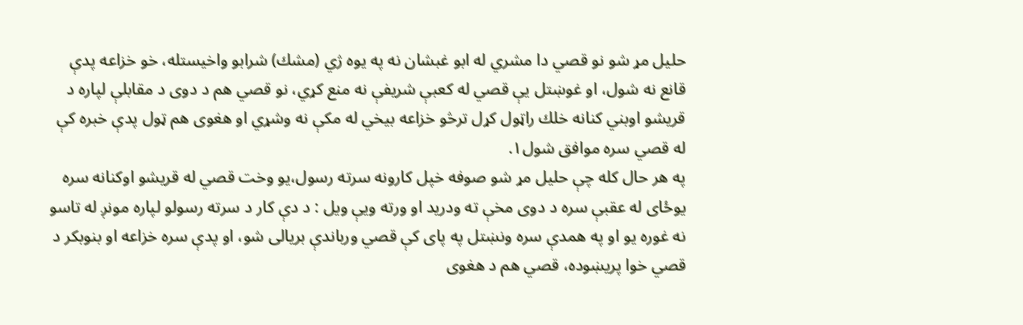حليل مړ شو نو قصي دا مشري له ابو غبشان نه په يوه ژي (مشك) شرابو واخيستله، خو خزاعه پدې قانع نه شول، او غوښتل يې قصي له كعبې شريفې نه منع كړي، نو قصي هم د دوى د مقابلې لپاره د قريشو اوبني كنانه خلك راټول كړل ترڅو خزاعه بيخي له مكې نه وشړي او هغوى هم ټول پدې خبره كې له قصي سره موافق شول١.
په هر حال كله چې حليل مړ شو صوفه خپل كارونه سرته رسول،يو وخت قصي له قريشو اوكنانه سره يوځاى له عقبې سره د دوى مخې ته ودريد او ورته ويې ويل : د دې كار د سرته رسولو لپاره مونږ له تاسو نه غوره يو او په همدې سره ونښتل په پاى كې قصي ورباندې بريالى شو، او پدې سره خزاعه او بنوبكر د قصي خوا پريښوده، قصي هم د هغوى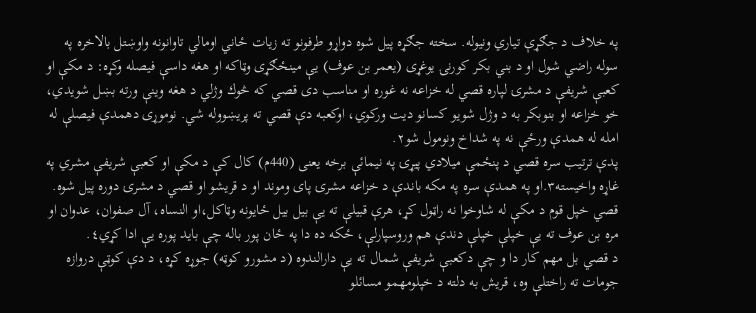په خلاف د جګړې تياري ونيوله. سخته جګړه پيل شوه دواړو طرفونو ته زيات ځاني اومالي تاوانونه واوښتل بالاخره په سوله راضي شول او د بني بكر كورنۍ يوغړى (يعمر بن عوف) يې مينځګړى وټاكه او هغه داسې فيصله وكړه: د مكې او كعبې شريفې د مشرۍ لپاره قصي له خزاعه نه غوره او مناسب دى قصي كه څوك وژلي د هغه وينې ورته بښل شويدي، خو خزاعه او بنوبكر به د وژل شويو كسانو ديت وركوي، اوكعبه دې قصي ته پريښووله شي. نوموړى دهمدې فيصلې له امله له همدې ورځې نه په شداخ ونومول شو٢.
پدې ترتيب سره قصي د پنځمې ميلادي پيړۍ په نيمائې برخه يعنى (440م) كال كې د مكې او كعبې شريفې مشري په غاړه واخيسته٣.او په همدې سره په مكه باندې د خزاعه مشرۍ پاى وموند او د قريشو او قصي د مشرۍ دوره پيل شوه. قصي خپل قوم د مكې له شاوخوا نه راټول كړ، هرې قبيلې ته يې بيل بيل ځايونه وټاكل،او النساه، آل صفوان، عدوان او مره بن عوف ته يې خپلې خپلې دندې هم وروسپارلې، ځكه ده دا په ځان پور باله چې بايد پوره يې ادا كړي٤.
د قصي بل مهم كار دا و چې دكعبې شريفې شمال ته يې دارالندوه (د مشورو كوټه) جوړه كړه، د دې كوټې دروازه جومات ته راختلې وه، قريش به دلته د خپلومهمو مسائلو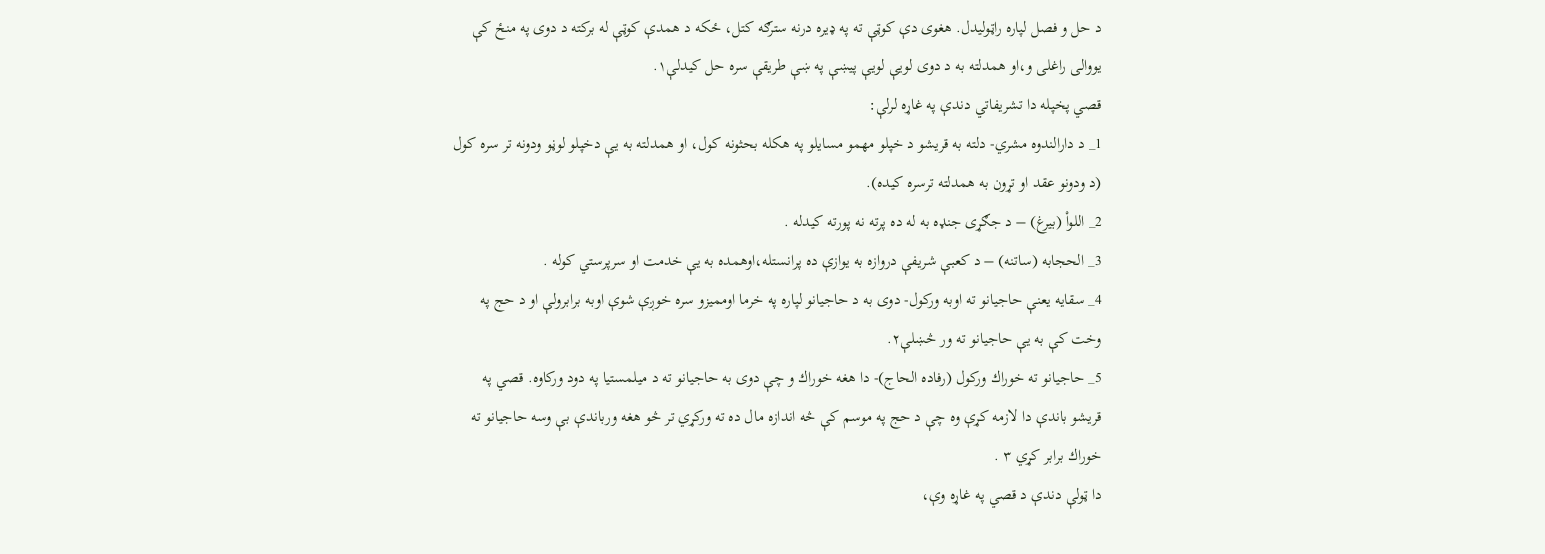د حل و فصل لپاره راټوليدل. هغوى دې كوټې ته په ډيره درنه سترګه كتل، ځكه د همدې كوټې له بركته د دوى په منځ كې يووالى راغلى و،او همدلته به د دوى لويې لويې پيښې په ښې طريقې سره حل كيدلې١.
قصي پخپله دا تشريفاتي دندې په غاړه لرلې:
1_ د دارالندوه مشري- دلته به قريشو د خپلو مهمو مسايلو په هكله بحثونه كول، او همدلته به يې دخپلو لوڼو ودونه تر سره كول (د ودونو عقد او تړون به همدلته ترسره كيده).
2_ اللواْ (بيرغ) – د جګړى جنډه به له ده پرته نه پورته كيدله .
3_ الحجابه (ساتنه) – د كعبې شريفې دروازه به يوازې ده پرانستله،اوهمده به يې خدمت او سرپرستي كوله .
4_ سقايه يعنې حاجيانو ته اوبه وركول- دوى به د حاجيانو لپاره په خرما اومميزو سره خوږې شوې اوبه برابرولې او د حج په وخت كې به يې حاجيانو ته ور څښلې٢.
5_ حاجيانو ته خوراك وركول (رفاده الحاج)- دا هغه خوراك و چې دوى به حاجيانو ته د ميلمستيا په دود وركاوه. قصي په قريشو باندې دا لازمه كړې وه چې د حج په موسم كې څه اندازه مال ده ته وركړي تر څو هغه ورباندې بې وسه حاجيانو ته خوراك برابر كړي ٣ .
دا ټولې دندې د قصي په غاړه وې،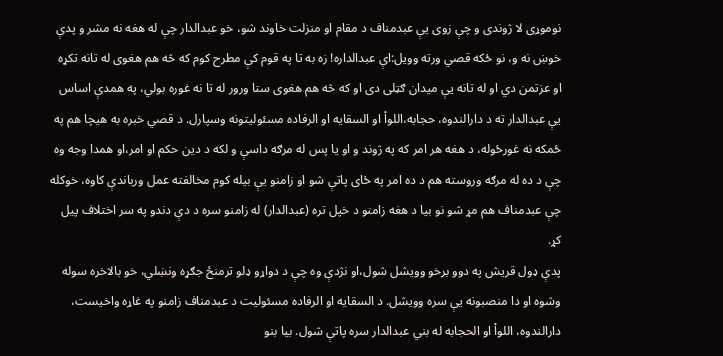نوموړى لا ژوندى و چې زوى يې عبدمناف د مقام او منزلت خاوند شو، خو عبدالدار چې له هغه نه مشر و پدې خوښ نه و، نو ځكه قصي ورته وويل:اې عبدالداره! زه به تا په قوم كې مطرح كوم كه څه هم هغوى له تانه تكړه او عزتمن دي او له تانه يې ميدان ګټلى دى او كه څه هم هغوى ستا ورور له تا نه غوره بولي، په همدې اساس يې عبدالدار ته د دارالندوه، حجابه،اللواْ او السقايه او الرفاده مسئوليتونه وسپارل. د قصي خبره به هيچا هم په ځمكه نه غورځوله، د هغه هر امر كه په ژوند و او يا پس له مرګه داسې و لكه د دين حكم او امر،او همدا وجه وه چې د ده له مرګه وروسته هم د ده امر په ځاى پاتې شو او زامنو يې بيله كوم مخالفته عمل ورباندې كاوه، خوكله چې عبدمناف هم مړ شو نو بيا د هغه زامنو د خپل تره (عبدالدار) له زامنو سره د دې دندو په سر اختلاف پيل كړ.
پدې ډول قريش په دوو برخو وويشل شول،او نژدې وه چې د دواړو ډلو ترمنځ جګړه ونښلي، خو بالاخره سوله وشوه او دا منصبونه يې سره وويشل. د السقايه او الرفاده مسئوليت د عبدمناف زامنو په غاړه واخيست، دارالندوه، اللواْ او الحجابه له بني عبدالدار سره پاتې شول. بيا بنو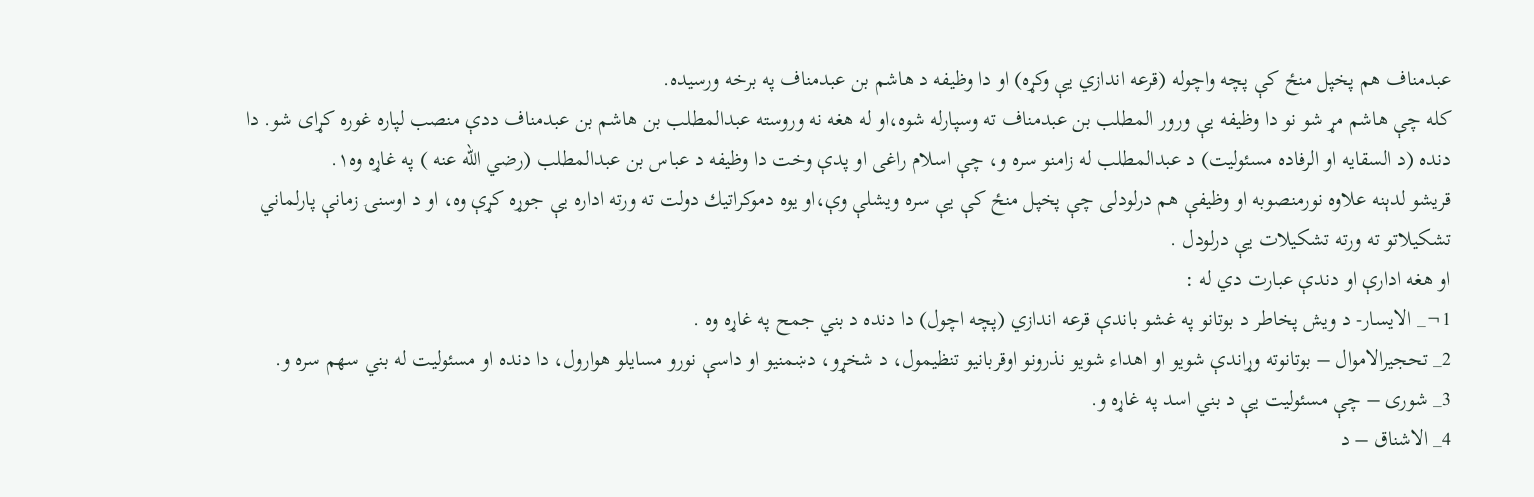عبدمناف هم پخپل منځ كې پچه واچوله (قرعه اندازي يې وكړه) او دا وظيفه د هاشم بن عبدمناف په برخه ورسيده.
كله چې هاشم مړ شو نو دا وظيفه يې ورور المطلب بن عبدمناف ته وسپارله شوه،او له هغه نه وروسته عبدالمطلب بن هاشم بن عبدمناف ددې منصب لپاره غوره كړاى شو. دا دنده (د السقايه او الرفاده مسئوليت) د عبدالمطلب له زامنو سره و، چې اسلام راغى او پدې وخت دا وظيفه د عباس بن عبدالمطلب (رضي الله عنه ) په غاړه وه١.
قريشو لدېنه علاوه نورمنصوبه او وظيفې هم درلودلى چې پخپل منځ كې يې سره ويشلې وې،او يوه دموكراتيك دولت ته ورته اداره يې جوړه كړې وه، او د اوسنۍ زمانې پارلماني تشكيلاتو ته ورته تشكيلات يې درلودل .
او هغه ادارې او دندې عبارت دي له :
1¬_ الايسار- د ويش پخاطر د بوتانو په غشو باندې قرعه اندازي (پچه اچول) دا دنده د بني جمح په غاړه وه .
2_ تحجيرالاموال – بوتانوته وړاندې شويو او اهداء شويو نذرونو اوقربانيو تنظيمول، د شخړو، دښمنيو او داسې نورو مسايلو هوارول، دا دنده او مسئوليت له بني سهم سره و.
3_ شورى – چې مسئوليت يې د بني اسد په غاړه و.
4_ الاشناق – د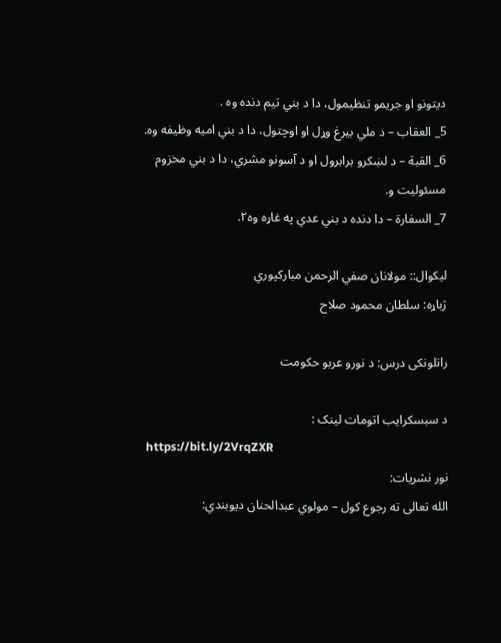ديتونو او جريمو تنظيمول، دا د بني تيم دنده وه .
5_ العقاب – د ملي بيرغ وړل او اوچتول، دا د بني اميه وظيفه وه.
6_ القبة – د لښكرو برابرول او د آسونو مشري، دا د بني مخزوم مسئوليت و.
7_ السفارة – دا دنده د بني عدي په غاړه وه٢.

لیکوال:: مولانان صفي الرحمن مبارکپوري
ژباړه: سلطان محمود صلاح

راتلونکی درس: د نورو عربو حکومت

د سبسکرایب اتومات لینک :
https://bit.ly/2VrqZXR
نور نشریات:
الله تعالی ته رجوع کول – مولوي عبدالحنان دیوبندي: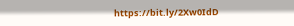https://bit.ly/2Xw0IdD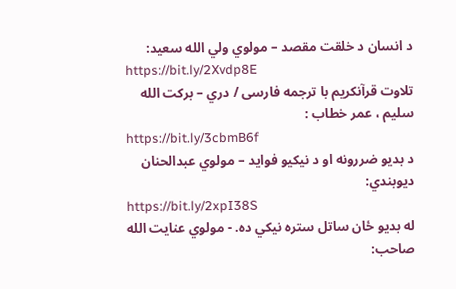د انسان د خلقت مقصد – مولوي ولي الله سعید:
https://bit.ly/2Xvdp8E
تلاوت قرآنکریم با ترجمه فارسی / دري – برکت الله سلیم ، عمر خطاب :
https://bit.ly/3cbmB6f
د بدیو ضررونه او د نیکیو فواید – مولوي عبدالحنان دیوبندي:
https://bit.ly/2xpI38S
له بدیو ځان ساتل ستره نیکي ده. - مولوي عنایت الله صاحب: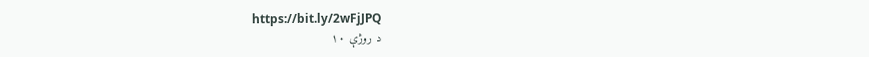https://bit.ly/2wFjJPQ
د روژې ۱۰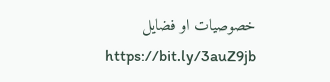خصوصیات او فضايل
https://bit.ly/3auZ9jb